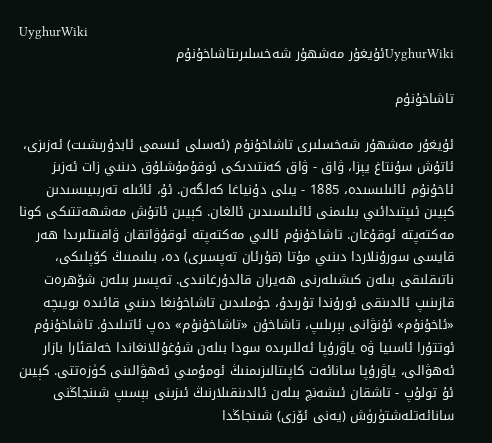UyghurWiki
UyghurWikiئۇيغۇر مەشھۇر شەخسلىرىتاشاخۇنۇم

تاشاخۇنۇم

ئۇيغۇر مەشھۇر شەخسلىرى تاشاخۇنۇم (ئەسلى ئىسمى ئابدۇرىشىت) ئەزىزى، ئاتۇش سۇنتاغ يېزا، ۋاق - ۋاق كەنتىدىكى ئوقۇمۇشلۇق دىنىي زات ئەزىز ئاخۇنۇم ئائىلىسىدە، 1885 - يىلى دۇنياغا كەلگەن. ئۇ، ئائىلە تەربىيىسىدىن كېيىن ئىپتىدائىي بىلىمنى ئائىلىسىدىن ئالغان. كېيىن ئاتۇش مەشھەتتىكى كونا مەكتەپتە ئوقۇغان. تاشاخۇنۇم ئالىي مەكتەپتە ئوقۇۋاتقان ۋاقىتلىرىدا ھەر قايسى سورۇنلاردا دىنىي مۇتا (قۇرئان تەپسىرى) دە، بىلىمىىڭ كۆپلىكى، ناتىقلىقى بىلەن كىشىلەرنى ھەيران قالدۇرغانىدى. تەپسىر بىلەن شۆھرەت قازىنىپ ئالدىنقى ئورۇندا تۇرىدۇ، جۈملىدىن تاشاخۇنغا دىنىي قائىدە بويىچە «ئاخۇنۇم» ئۇنۋانى بېرىلىپ، تاشاخۇن «تاشاخۇنۇم» دەپ ئاتىلىدۇ. تاشاخۇنۇم ئوتتۇرا ئاسىيا ۋە ياۋرۇپا ئەللىرىدە سودا بىلەن شۇغۇللانغاندا خەلقئارا بازار ئەھۋالى، ياۋرۇپا سانائەت كاپىتالىزىمنىڭ ئومۇمىي ئەھۋالىنى كۈزەتتى. كېيىن ئۇ تولۇپ - تاشقان ئىشەنچ بىلەن ئالدىنقىلارنىڭ ئىزىنى بېسىپ شىنجاڭنى سانائەتلەشتۈرۈش (يەنى ئۆزى) شىنجاڭدا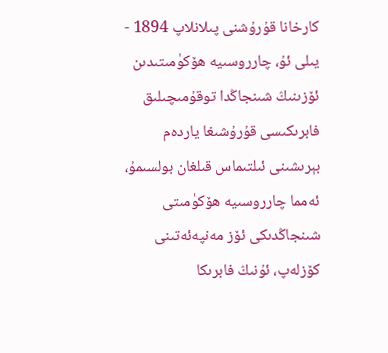كارخانا قۇرۇشنى پىلانلاپ 1894 - يىلى ئۇ، چارروسىيە ھۆكۈمىتىدىن ئۆزىنىڭ شىنجاڭدا توقۇمىچىلىق فابرىكىسى قۇرۇشىغا ياردەم بېرىشىنى ئىلتىماس قىلغان بولسىمۇ، ئەمما چارروسىيە ھۆكۈمىتى شىنجاڭدىكى ئۆز مەنپەئەتىنى كۆزلەپ، ئۇنىڭ فابرىكا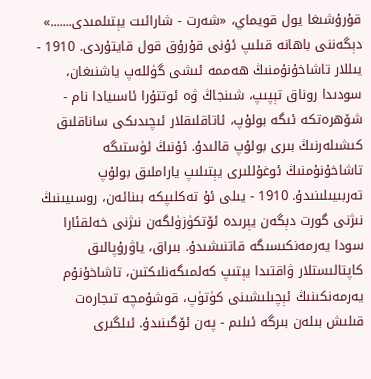قۇرۇشىغا يول قويماي، «شەرت - شارائىت يېتىلمىدى.......» دېگەننى باھانە قىلىپ ئۇنى قۇرۇق قول قايتۇردى. 1910 - يىللار تاشاخۇنۇمنىڭ ھەممە ئىشى گۈللەپ ياشنىغان، سودىدا روناق تېپىپ، شىنجاڭ ۋە ئوتتۇرا ئاسىيادا نام - شۆھرەتكە ئىگە بولۇپ، ئاتاقلىقلار ئىچىدىكى ساناقلىق كىشىلەرنىڭ بىرى بولۇپ قالىدۇ. ئۇنىڭ ئۈستىگە تاشاخۇنۇمنىڭ ئوغۇللىرى يېتىلىپ ياراملىق بولۇپ تەربىيىلىنىدۇ. 1910 - يىلى ئۇ تەكلىپكە بىنائەن، روسىيىنىڭ نىژنى گورت دېگەن يېرىدە ئۆتكۈزۈلگەن نىژنى خەلقئارا سودا يەرمەنكىسىگە قاتنىشىدۇ. بىراق، ياۋرۇپالىق كاپتالىستلار ۋاقتىدا يېتىپ كەلمىگەنلىكتىن، تاشاخۇنۇم يەرمەنكىنىڭ ئېچىلىشىنى كۈتۈپ، قوشۇمچە تىجارەت قىلىش بىلەن بىرگە ئىلىم - پەن ئۆگىنىدۇ. ئىلگىرى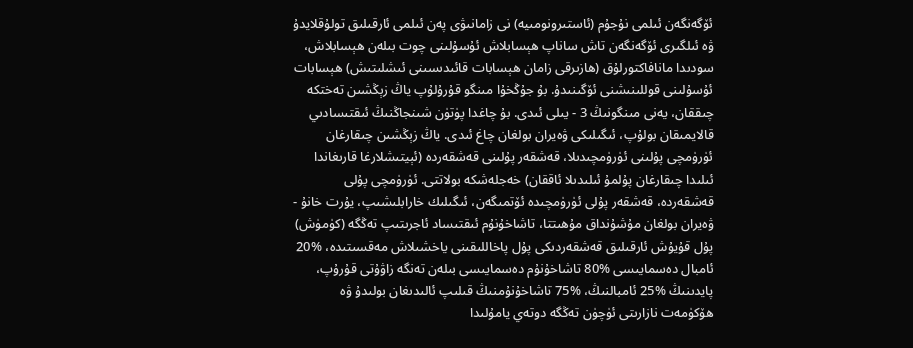ئۆگەنگەن ئىلمى نۇجۇم (ئاستىرونومىيە) نى زامانىۋى پەن ئىلمى ئارقىلىق تولۇقلايدۇ ۋە ئىلگىرى ئۆگەنگەن تاش ساناپ ھېسابلاش ئۇسۇلىنى چوت بىلەن ھېسابلاش، سودىدا مانافاكتورلۇق (ھازىرقى زامان ھېسابات قائىدىسىنى ئىشلىتىش) ھېسابات ئۇسۇلىنى قوللىنىشنى ئۆگىنىدۇ. بۇ جۇڭخۇا مىنگو قۇرۇلۇپ ياڭ زېڭشىن تەختكە چىققان، يەنى مىنگونىڭ 3 - يىلى ئىدى. بۇ چاغدا پۈتۈن شىنجاڭنىڭ ئىقتىسادىي قالايمىقان بولۇپ، ئىگىلىكى ۋەيران بولغان چاغ ئىدى. ياڭ زېڭشىن چىقارغان ئۈرۈمچى پۇلىنى ئۈرۈمچىدىلا، قەشقەر پۇلىنى قەشقەردە (ئېيتىشلارغا قارىغاندا ئىلىدا چىقارغان پۇلمۇ ئىلىدىلا ئاققان) خەجلەشكە بولاتتى. ئۈرۈمچى پۇلى قەشقەردە، قەشقەر پۇلى ئۈرۈمچىدە ئۆتمىگەن، ئىگىلىك خارابلىشىپ، يۇرت خانۇ - ۋەيران بولغان مۇشۇنداق مۇھىتتا، تاشاخۇنۇم ئىقتىساد ئاجرىتىپ تەڭگە (كۈمۈش) پۇل قۇيۇش ئارقىلىق قەشقەردىكى پۇل پاخاللىقىنى ياخشىلاش مەقسىتىدە، %20 ئامبال دەسمايىسى %80 تاشاخۇنۇم دەسمايىسى بىلەن تەنگە زاۋۇتى قۇرۇپ، پايدىنىڭ %25 ئامبالنىڭ، %75 تاشاخۇنۇمنىڭ قىلىپ ئالىدىغان بولىدۇ ۋە ھۆكۈمەت نازارىتى ئۈچۈن تەڭگە دوتەي يامۇلىدا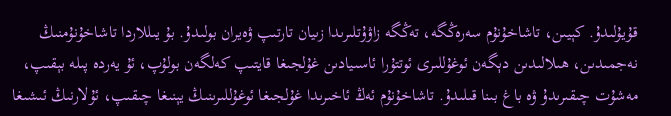قۇيۇلىدۇ. كېيىن، تاشاخۇنۇم سەرەڭگە، تەڭگە زاۋۇتلىرىدا زىيان تارتىپ ۋەيران بولىدۇ. بۇ يىللاردا تاشاخۇنۇمنىڭ نەجمىدىن، ھىلالىدىن دېگەن ئوغۇللىرى ئوتتۇرا ئاسىيادىن غۇلجىغا قايتىپ كەلگەن بولۇپ، ئۇ يەردە پىلە بېقىپ، مەشۇت چىقىرىدۇ ۋە باغ بىنا قىلىدۇ. تاشاخۇنۇم ئەڭ ئاخىرىدا غۇلجىغا ئوغۇللىرىنىڭ يېنىغا چىقىپ، ئۇلارنىڭ ئىشىغا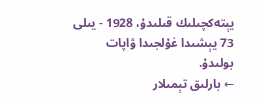يېتەكچىلىك قىلىدۇ، 1928 - يىلى 73 يېشىدا غۇلجىدا ۋاپات بولىدۇ.
← بارلىق تېمىلار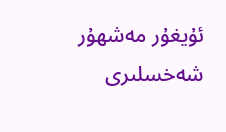ئۇيغۇر مەشھۇر شەخسلىرى